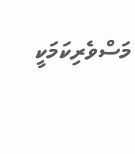މަސްވެރިކަމަކީ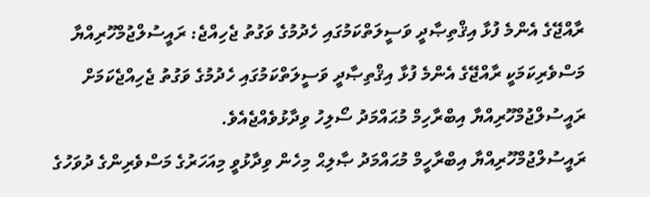ރާއްޖޭގެ އެންމެ ފުޅާ އިޤްތިޞާދީ ވަސީލަތްކަމުގައި ހެދުމުގެ ވަގުތު ޖެހިއްޖެ: ރައީސުލްޖުމްހޫރިއްޔާ
މަސްވެރިކަމަކީ ރާއްޖޭގެ އެންމެ ފުޅާ އިޤްތިޞާދީ ވަސީލަތްކަމުގައި ހެދުމުގެ ވަގުތު ޖެހިއްޖެކަމަށް ރައީސުލްޖުމްހޫރިއްޔާ އިބްރާހިމް މުޙައްމަދު ސޯލިހު ވިދާޅުވެއްޖެއެވެ.
ރައީސުލްޖުމްހޫރިއްޔާ އިބްރާހީމް މުޙައްމަދު ޞާލިޙް މިހެން ވިދާޅުވީ މިއަހަރުގެ މަސްވެރިންގެ ދުވަހުގެ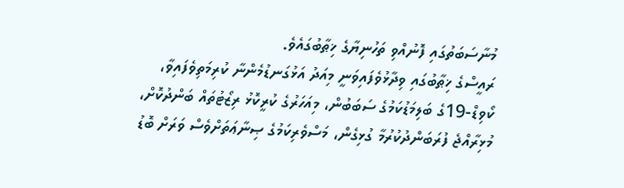މުނާސަބަތުގައި ފޮނުއްވި ތަހުނިޔާގެ ޚިޠާބުގައެވެ.
ރައީސްގެ ޚިޠާބުގައި ވިދާޅުވެފައިވަނީ މިއަދު އަޅުގަނޑުމެންނާ ކުރިމަތިވެފައިވާ، ކޯވިޑް-19ގެ ބަލިމަޑުކަމުގެ ސަބަބުން، މިއަހަރުގެ ކުރީކޮޅު ރިޒޯޓުތައް ބަންދުކޮށް، މުޅިރާއްޖެ ފުރަބަންދުކުރުމާ ގުޅިގެން، މަސްވެރިކަމުގެ ޞިނާޢަތަށްވެސް ވަރަށް ބޮޑު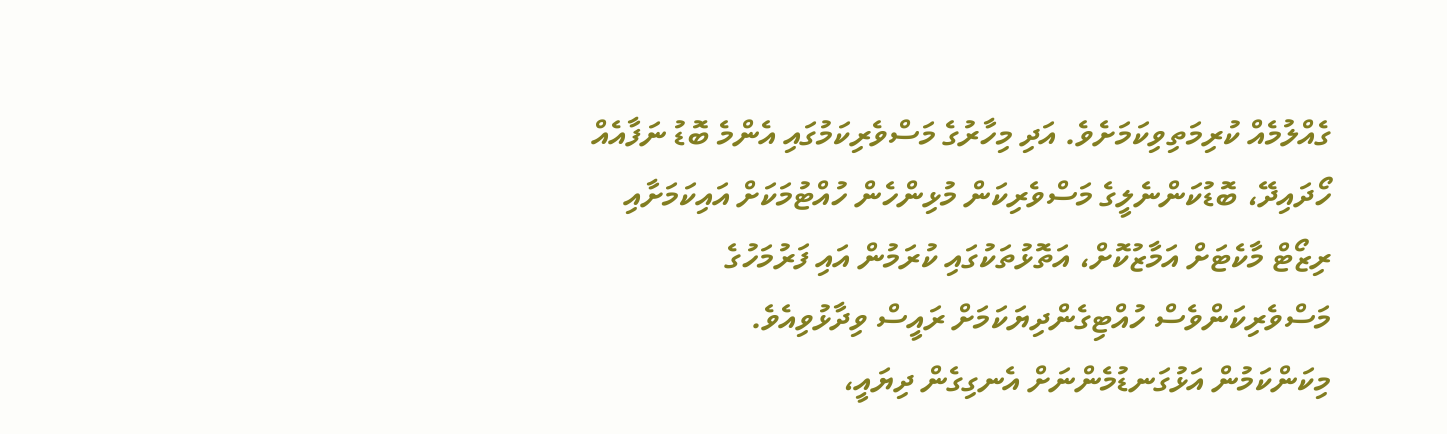ގެއްލުމެއް ކުރިމަތިވިކަމަށެވެ. އަދި މިހާރުގެ މަސްވެރިކަމުގައި އެންމެ ބޮޑު ނަފާއެއް ހޯދައިދޭ، ބޮޑުކަންނެލީގެ މަސްވެރިކަން މުޅިންހެން ހުއްޓުމަކަށް އައިކަމަށާއި ރިޒޯޓް މާކެޓަށް އަމާޒުކޮށް، އަތޮޅުތަކުގައި ކުރަމުން އައި ފަރުމަހުގެ މަސްވެރިކަންވެސް ހުއްޓިގެންދިޔަކަމަށް ރައީސް ވިދާޅުވިއެވެ.
މިކަންކަމުން އަޅުގަނޑުމެންނަށް އެނގިގެން ދިޔައީ،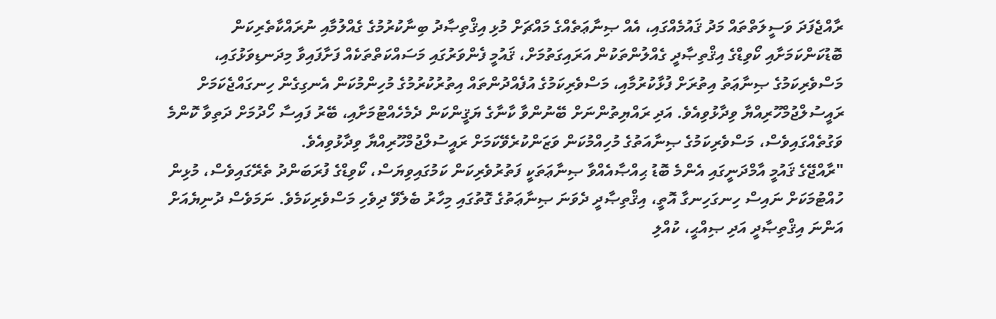ރާއްޖެފަދަ ވަސީލަތްތައް މަދު ޤައުމެއްގައި، އެއް ޞިނާޢަތެއްގެ މައްޗަށް މުޅި އިޤްތިޞާދު ބިނާކުރުމުގެ ގެއްލުމާއި ނުރައްކާތެރިކަން ބޮޑުކަންކަމަށާއި ކޯވިޑްގެ އިޤްތިޞާދީ ގެއްލުންތަކުން އަރައިގަތުމަށް، ޤައުމީ ފެންވަރުގައި މަސައްކަތްތަކެއް ފަށާފައިވާ މިދަނޑިވަޅުގައި، މަސްވެރިކަމުގެ ޞިނާޢަތު އިތުރަށް ފުޅާކުރުމާއި، މަސްވެރިކަމުގެ އުފެއްދުންތައް އިތުރުކުރުމުގެ މުހިންމުކަން އެނގިގެން ހިނގައްޖެކަމަށް ރައީސުލްޖުމްހޫރިއްޔާ ވިދާޅުވިއެވެ. އަދި ރައްޔިތުންނަށް ބޭނުންވާ ކާނާގެ ޔަޤީންކަން ދެމެހެއްޓުމަށާއި، ބޭރު ފައިސާ ހޯދުމަށް ދަތިވާ ކޮންމެ ވަގުތެއްގައިވެސް، މަސްވެރިކަމުގެ ޞިނާއަތުގެ މުހިއްމުކަން ވަޒަންކުރެވޭކަމަށް ރައީސުލްޖުމްހޫރިއްޔާ ވިދާޅުވިއެވެ.
"ރާއްޖޭގެ ޤައުމީ އާމްދަނީގައި އެންމެ ބޮޑު ޙިއްޞާއެއްވާ ޞިނާޢަތަކީ ފަތުރުވެރިކަން ކަމުގައިވިޔަސް، ކޯވިޑްގެ ފުރަބަންދު ތެރޭގައިވެސް، މުޅިން ހުއްޓުމަކަށް ނައިސް ހިނގަހިނގާ އޮތީ، އިޤްތިޞާދީ ދެވަނަ ޞިނާޢަތުގެ ގޮތުގައި މިހާރު ބެލެވޭ ދިވެހި މަސްވެރިކަމެވެ. ނަމަވެސް ދުނިޔެއަށް އަންނަ އިޤްތިޞާދީ އަދި ޞިއްޙީ، ކުއްލި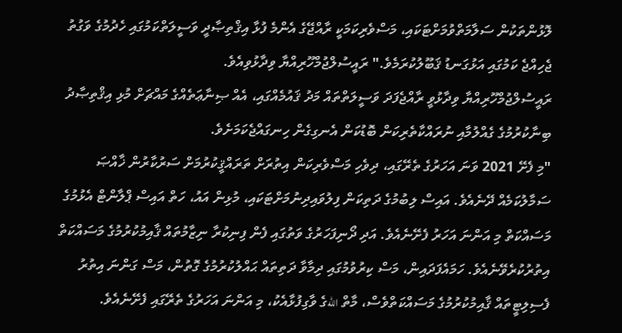ލޮޅުންތަކުން ސަލާމަތްވުމަށްޓަކައި، މަސްވެރިކަމަކީ ރާއްޖޭގެ އެންމެ ފުޅާ އިޤްތިޞާދީ ވަސީލަތްކަމުގައި ހެދުމުގެ ވަގުތު ޖެހިއްޖެ ކަމުގައި އަޅުގަނޑު ޤަބޫލުކުރަމެވެ." ރައީސުލްޖުމްހޫރިއްޔާ ވިދާޅުވިއެވެ.
ރައީސުލްޖުމްހޫރިއްޔާ ވިދާޅުވީ ރާއްޖެފަދަ ވަސީލަތްތައް މަދު ޤައުމެއްގައި، އެއް ޞިނާޢަތެއްގެ މައްޗަށް މުޅި އިޤްތިޞާދު ބިނާކުރުމުގެ ގެއްލުމާއި ނުރައްކާތެރިކަން ބޮޑުކަން އެނގިގެން ހިނގައްޖެކަމަށެވެ.
"މި ފެށޭ 2021 ވަނަ އަހަރުގެ ތެރޭގައި، ދިވެހި މަސްވެރިކަން އިތުރަށް ތަރައްޤީކުރުމަށް ސަރުކާރުން ޚާއްޞަ ސަމާލުކަމެއް ދޭނެއެވެ. އައިސް ލިބުމުގެ ދަތިކަން ފިލުވައިދިނުމަށްޓަކައި، މުޅިން އައު، ހަތް އައިސް ޕްލާންޓް އެޅުމުގެ މަސައްކަތް މި އަންނަ އަހަރު ފެށޭނެއެވެ. އަދި ދޯނިފަހަރުގެ ވަތުގައި ފެން ފިނިކުރާ ނިޒާމުތައް ޤާއިމުކުރުމުގެ މަސައްކަތް އިތުރުކުރެވޭނެއެވެ. ހަމައެފަދައިން، މަސް ކިރުވުމުގައި ދިމާވާ ދަތިތައް ޙައްލުކުރުމުގެ ގޮތުން، މަސް ގަންނަ އިތުރު ފެސިލިޓީތައް ޤާއިމުކުރުމުގެ މަސައްކަތްވެސް، މާތް اللهގެ ވާގިފުޅާއެކު، މި އަންނަ އަހަރުގެ ތެރޭގައި ފެށޭނެއެވެ.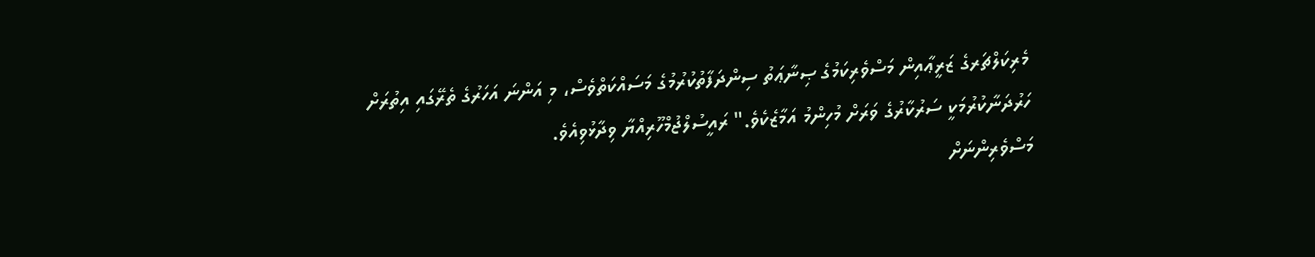މެރިކަލްޗަރގެ ޒަރީޢާއިން މަސްވެރިކަމުގެ ޞިނާޢަތު ސިންދަފާތުކުރުމުގެ މަސައްކަތްވެސް، މި އަންނަ އަހަރުގެ ތެރޭގައި އިތުރަށް ހަރުދަނާކުރުމަކީ ސަރުކާރުގެ ވަރަށް މުހިންމު އަމާޒެކެވެ." ރައީސުލްޖުމްހޫރިއްޔާ ވިދާޅުވިއެވެ.
މަސްވެރިންނަށް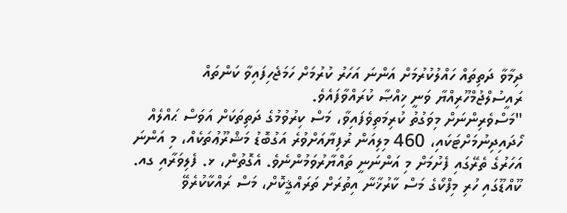ދިމާވާ ދަތިތައް ހައްލުކުރުމަށް އަންނަ އަހަރު ކުރުމަށް ހަމަޖެހިފައިވާ ކަންތައް ރައީސުލްޖުމްހޫރިއްޔާ ވަނީ ޚިއްޞާ ކުރައްވާފައެވެ.
"މަސްވެރިންނަށް މިވަގުތު ކުރިމަތިވެފައިވާ، މަސް ކިރުވުމުގެ ދަތިތަކަށް އަވަސް ޙައްލެއް ހޯދައިދިނުމަށްޓަކައި، 460 މިލިއަން ރުފިޔާއަށްވުރެ އަގުބޮޑު މަޝްރޫޢުތަކެއް، މި އަންނަ އަހަރުގެ ތެރޭގައި ފެށުމަށް މި އަންނަނީ ތައްޔާރުވަމުންނެވެ. އެގޮތުން، ޅ. ފެލިވަރާއި ގއ. ކޫއްޑޫގައި ހުރި މިފްކޯގެ މަސް ކާރުޚާނާ އިތުރަށް ތަރައްޤީކޮށް، މަސް ރައްކާކުރެވޭ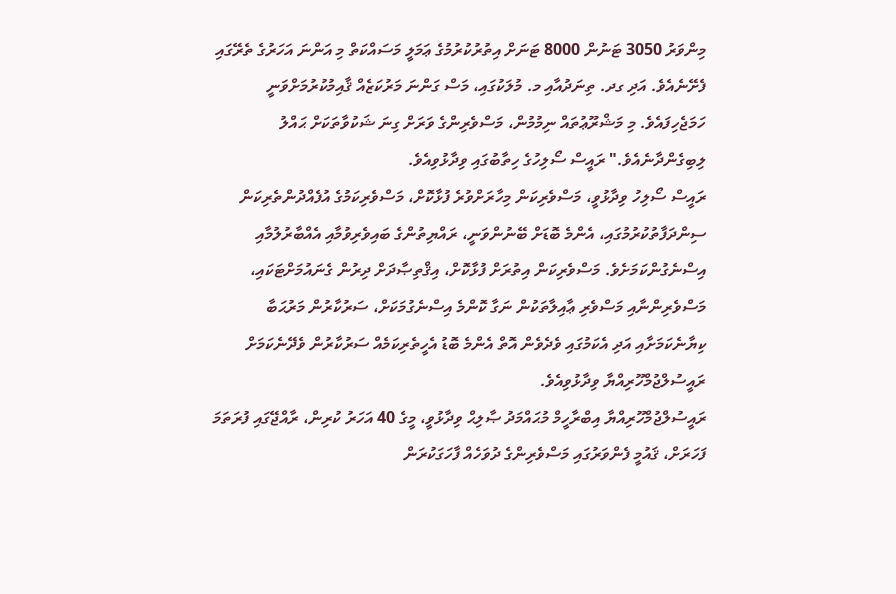މިންވަރު 3050 ޓަނުން 8000 ޓަނަށް އިތުރުކުރުމުގެ ޢަމަލީ މަސައްކަތް މި އަންނަ އަހަރުގެ ތެރޭގައި ފެށޭނެއެވެ. އަދި ގދ. ތިނަދުއާއި މ. މުލަކުގައި، މަސް ގަންނަ މަރުކަޒެއް ޤާއިމުކުރުމަށްވަނީ ހަމަޖެހިފައެވެ. މި މަޝްރޫޢުތައް ނިމުމުން، މަސްވެރިންގެ ވަރަށް ގިނަ ޝަކުވާތަކަށް ޙައްލު ލިބިގެންދާނެއެވެ." ރައީސް ސޯލިހުގެ ހިތާބުގައި ވިދާޅުވިއެވެ.
ރައީސް ސޯލިހު ވިދާޅުވީ، މަސްވެރިކަން މިހާރަށްވުރެ ފުޅާކޮށް، މަސްވެރިކަމުގެ އުފެއްދުންތެރިކަން ސިންދަފާތުކުރުމުގައި، އެންމެ ބޮޑަށް ބޭނުންވަނީ، ރައްޔިތުންގެ ބައިވެރިވުމާއި އެއްބާރުލުމާއި އިސްނެގުންކަމަށެވެ. މަސްވެރިކަން އިތުރަށް ފުޅާކޮށް، އިޤްތިޞާދަށް ދިރުން ގެނައުމަށްޓަކައި، މަސްވެރިންނާއި މަސްވެރި ޢާއިލާތަކުން ނަގާ ކޮންމެ އިސްނެގުމަކަށް، ސަރުކާރުން މަރުޙަބާ ކިޔާނެކަމަށާއި އަދި އެކަމުގައި ވެދެވެން އޮތް އެންމެ ބޮޑު އެހީތެރިކަމެއް ސަރުކާރުން ވެދޭނެކަމަށް ރައީސުލްޖުމްހޫރިއްޔާ ވިދާޅުވިއެވެ.
ރައީސުލްޖުމްހޫރިއްޔާ އިބްރާހީމް މުޙައްމަދު ޞާލިޙް ވިދާޅުވީ، މީގެ 40 އަހަރު ކުރިން، ރާއްޖޭގައި ފުރަތަމަ ފަހަރަށް، ޤައުމީ ފެންވަރުގައި މަސްވެރިންގެ ދުވަހެއް ފާހަގަކުރަން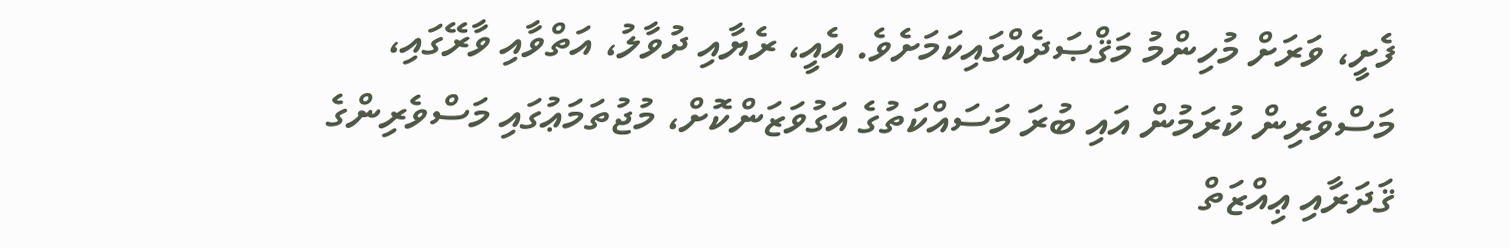ފެށީ، ވަރަށް މުހިންމު މަޤްޞަދެއްގައިކަމަށެވެ. އެއީ، ރެޔާއި ދުވާލު، އަތްވާއި ވާރޭގައި، މަސްވެރިން ކުރަމުން އައި ބުރަ މަސައްކަތުގެ އަގުވަޒަންކޮށް، މުޖުތަމަޢުގައި މަސްވެރިންގެ ޤަދަރާއި ޢިއްޒަތް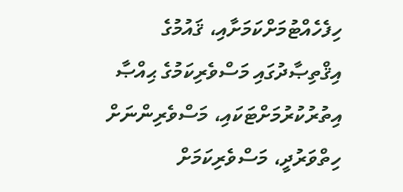ހިފެހެއްޓުމަށްކަމަށާއި، ޤައުމުގެ އިޤްތިޞާދުގައި މަސްވެރިކަމުގެ ޙިއްޞާ އިތުރުކުރުމަށްޓަކައި، މަސްވެރިންނަށް ހިތްވަރުދީ، މަސްވެރިކަމަށް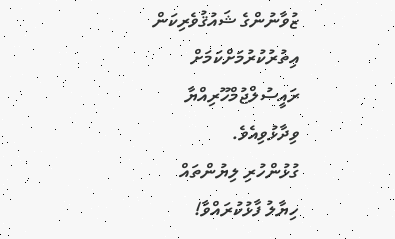ޒުވާނުންގެ ޝައުޤުވެރިކަން އިތުރުކުރުމަށްކަމަށް ރައީސުލްޖުމްހޫރިއްޔާ ވިދާޅުވިއެވެ.
ގުޅުންހުރި ލިޔުންތައް
ހިޔާލު ފާޅުކުރައްވާ!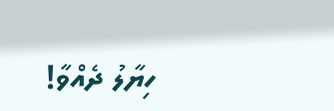ހިޔާލު ދެއްވާ!